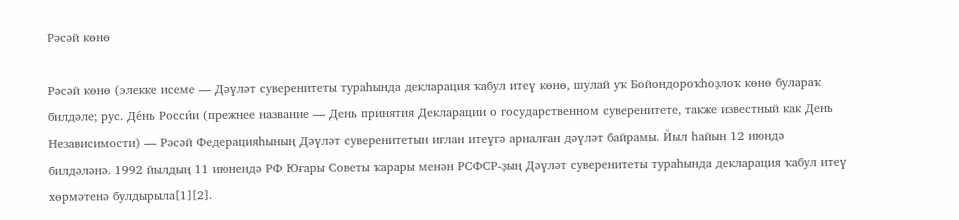Рәсәй көнө

Рәсәй көнө (элекке исеме — Дәүләт суверенитеты тураһында декларация ҡабул итеү көнө, шулай уҡ Бойондороҡһоҙлоҡ көнө булараҡ билдәле; рус. Де́нь Росси́и (прежнее название — День принятия Декларации о государственном суверенитете, также известный как День Независимости) — Рәсәй Федерацияһының Дәүләт суверенитетын иғлан итеүгә арналған дәүләт байрамы. Йыл һайын 12 июндә билдәләнә. 1992 йылдың 11 июнендә РФ Юғары Советы ҡарары менән РСФСР-ҙың Дәүләт суверенитеты тураһында декларация ҡабул итеү хөрмәтенә булдырыла[1][2].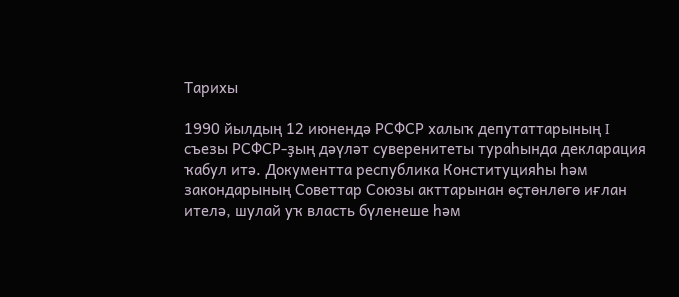Тарихы

1990 йылдың 12 июнендә РСФСР халыҡ депутаттарының I съезы РСФСР-ҙың дәүләт суверенитеты тураһында декларация ҡабул итә. Документта республика Конституцияһы һәм закондарының Советтар Союзы акттарынан өҫтөнлөгө иғлан ителә, шулай уҡ власть бүленеше һәм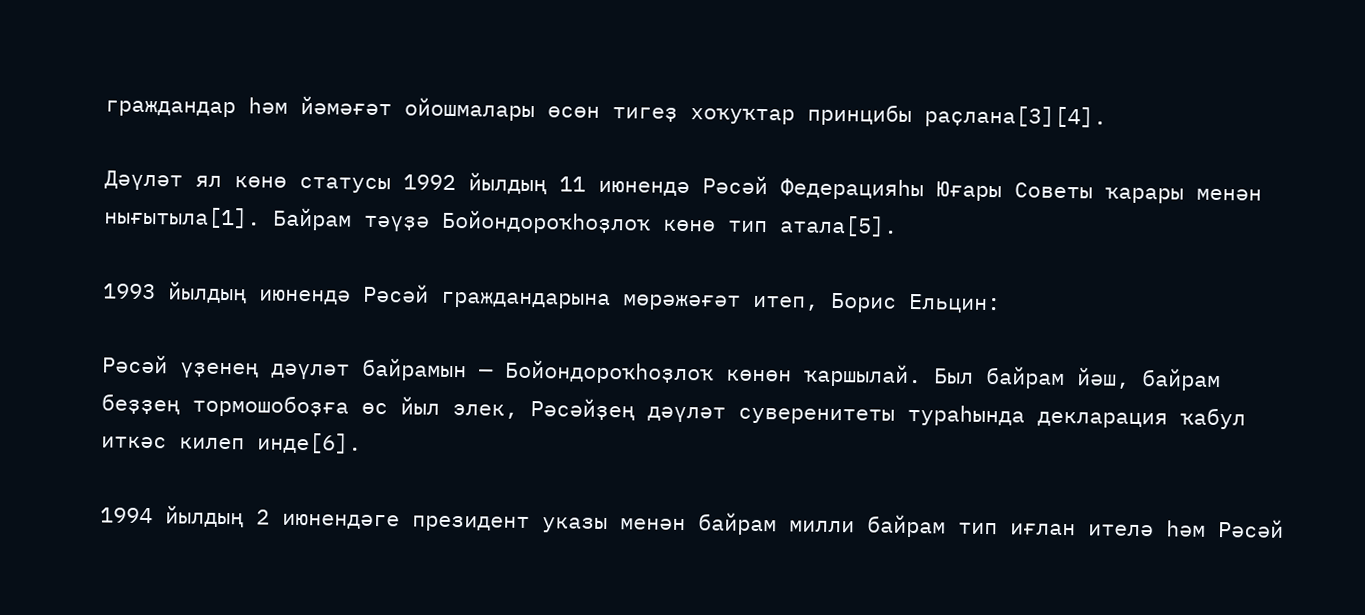граждандар һәм йәмәғәт ойошмалары өсөн тигеҙ хоҡуҡтар принцибы раҫлана[3][4].

Дәүләт ял көнө статусы 1992 йылдың 11 июнендә Рәсәй Федерацияһы Юғары Советы ҡарары менән нығытыла[1]. Байрам тәүҙә Бойондороҡһоҙлоҡ көнө тип атала[5].

1993 йылдың июнендә Рәсәй граждандарына мөрәжәғәт итеп, Борис Ельцин:

Рәсәй үҙенең дәүләт байрамын — Бойондороҡһоҙлоҡ көнөн ҡаршылай. Был байрам йәш, байрам беҙҙең тормошобоҙға өс йыл элек, Рәсәйҙең дәүләт суверенитеты тураһында декларация ҡабул иткәс килеп инде[6].

1994 йылдың 2 июнендәге президент указы менән байрам милли байрам тип иғлан ителә һәм Рәсәй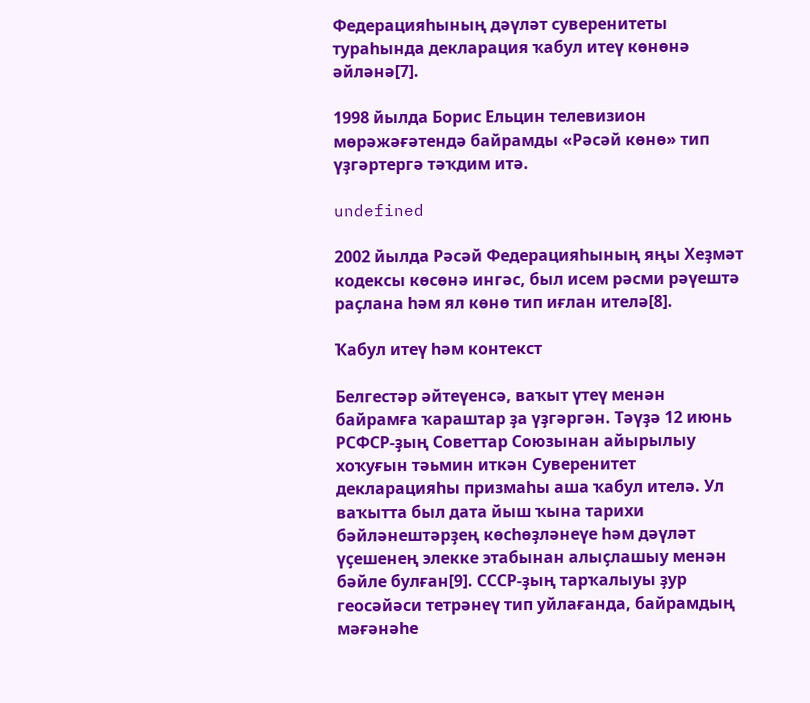Федерацияһының дәүләт суверенитеты тураһында декларация ҡабул итеү көнөнә әйләнә[7].

1998 йылда Борис Ельцин телевизион мөрәжәғәтендә байрамды «Рәсәй көнө» тип үҙгәртергә тәҡдим итә.

undefined

2002 йылда Рәсәй Федерацияһының яңы Хеҙмәт кодексы көсөнә ингәс, был исем рәсми рәүештә раҫлана һәм ял көнө тип иғлан ителә[8].

Ҡабул итеү һәм контекст

Белгестәр әйтеүенсә, ваҡыт үтеү менән байрамға ҡараштар ҙа үҙгәргән. Тәүҙә 12 июнь РСФСР-ҙың Советтар Союзынан айырылыу хоҡуғын тәьмин иткән Суверенитет декларацияһы призмаһы аша ҡабул ителә. Ул ваҡытта был дата йыш ҡына тарихи бәйләнештәрҙең көсһөҙләнеүе һәм дәүләт үҫешенең элекке этабынан алыҫлашыу менән бәйле булған[9]. СССР-ҙың тарҡалыуы ҙур геосәйәси тетрәнеү тип уйлағанда, байрамдың мәғәнәһе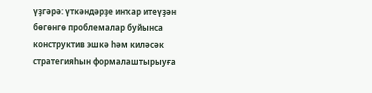үҙгәрә: үткәндәрҙе инҡар итеүҙән бөгөнгө проблемалар буйынса конструктив эшкә һәм киләсәк стратегияһын формалаштырыуға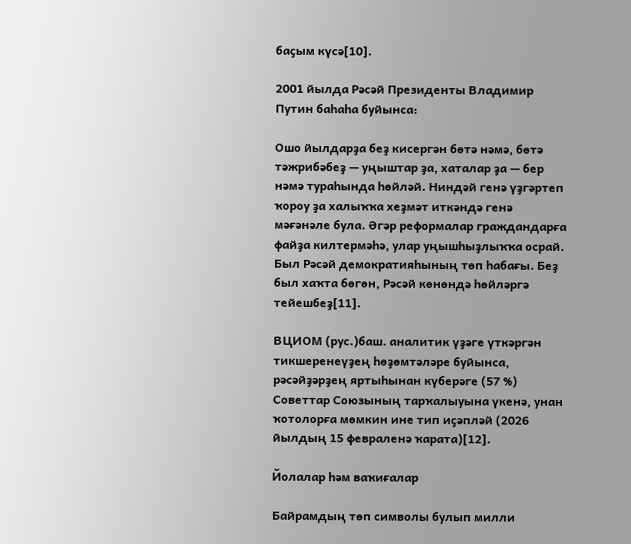баҫым күсә[10].

2001 йылда Рәсәй Президенты Владимир Путин баһаһа буйынса:

Ошо йылдарҙа беҙ кисергән бөтә нәмә, бөтә тәжрибәбеҙ — уңыштар ҙа, хаталар ҙа — бер нәмә тураһында һөйләй. Ниндәй генә үҙгәртеп ҡороу ҙа халыҡҡа хеҙмәт иткәндә генә мәғәнәле була. Әгәр реформалар граждандарға файҙа килтермәһә, улар уңышһыҙлыҡҡа осрай. Был Рәсәй демократияһының төп һабағы. Беҙ был хаҡта бөгөн, Рәсәй көнөндә һөйләргә тейешбеҙ[11].

ВЦИОМ (рус.)баш. аналитик үҙәге үткәргән тикшеренеүҙең һөҙөмтәләре буйынса, рәсәйҙәрҙең яртыһынан күберәге (57 %) Советтар Союзының тарҡалыуына үкенә, унан ҡотолорға мөмкин ине тип иҫәпләй (2026 йылдың 15 февраленә ҡарата)[12].

Йолалар һәм ваҡиғалар

Байрамдың төп символы булып милли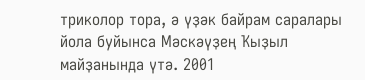триколор тора, ә үҙәк байрам саралары йола буйынса Мәскәүҙең Ҡыҙыл майҙанында үтә. 2001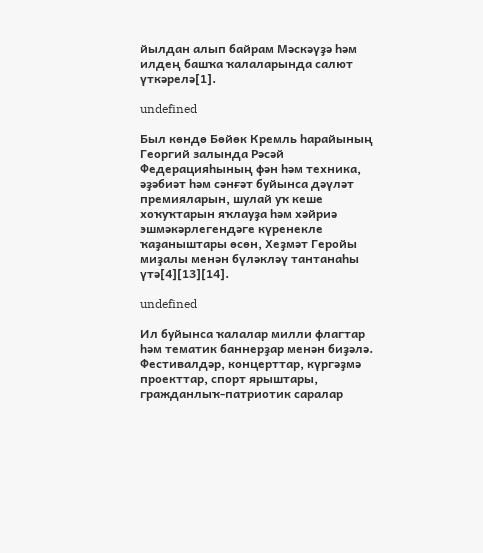йылдан алып байрам Мәскәүҙә һәм илдең башҡа ҡалаларында салют үткәрелә[1].

undefined

Был көндө Бөйөк Кремль һарайының Георгий залында Рәсәй Федерацияһының фән һәм техника, әҙәбиәт һәм сәнғәт буйынса дәүләт премияларын, шулай уҡ кеше хоҡуҡтарын яҡлауҙа һәм хәйриә эшмәкәрлегендәге күренекле ҡаҙаныштары өсөн, Хеҙмәт Геройы миҙалы менән бүләкләү тантанаһы үтә[4][13][14].

undefined

Ил буйынса ҡалалар милли флагтар һәм тематик баннерҙар менән биҙәлә. Фестивалдәр, концерттар, күргәҙмә проекттар, спорт ярыштары, гражданлыҡ-патриотик саралар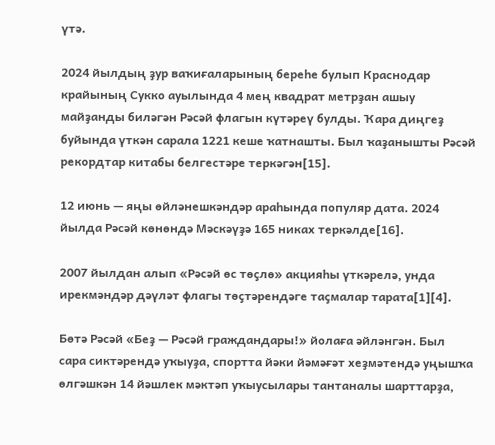үтә.

2024 йылдың ҙур ваҡиғаларының береһе булып Краснодар крайының Сукко ауылында 4 мең квадрат метрҙан ашыу майҙанды биләгән Рәсәй флагын күтәреү булды. Ҡара диңгеҙ буйында үткән сарала 1221 кеше ҡатнашты. Был ҡаҙанышты Рәсәй рекордтар китабы белгестәре теркәгән[15].

12 июнь — яңы өйләнешкәндәр араһында популяр дата. 2024 йылда Рәсәй көнөндә Мәскәүҙә 165 никах теркәлде[16].

2007 йылдан алып «Рәсәй өс төҫлө» акцияһы үткәрелә, унда ирекмәндәр дәүләт флагы төҫтәрендәге таҫмалар тарата[1][4].

Бөтә Рәсәй «Беҙ — Рәсәй граждандары!» йолаға әйләнгән. Был сара сиктәрендә уҡыуҙа, спортта йәки йәмәғәт хеҙмәтендә уңышҡа өлгәшкән 14 йәшлек мәктәп уҡыусылары тантаналы шарттарҙа,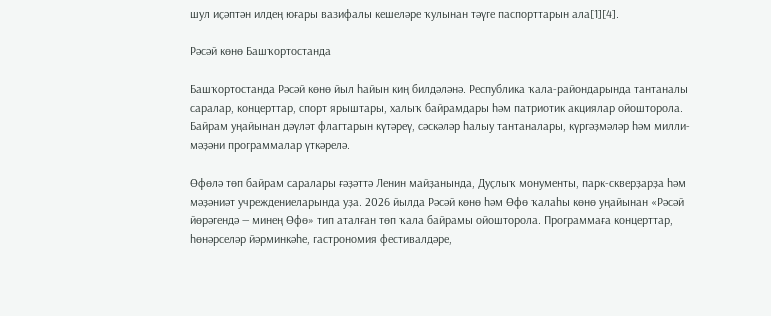шул иҫәптән илдең юғары вазифалы кешеләре ҡулынан тәүге паспорттарын ала[1][4].

Рәсәй көнө Башҡортостанда

Башҡортостанда Рәсәй көнө йыл һайын киң билдәләнә. Республика ҡала-райондарында тантаналы саралар, концерттар, спорт ярыштары, халыҡ байрамдары һәм патриотик акциялар ойошторола. Байрам уңайынан дәүләт флагтарын күтәреү, сәскәләр һалыу тантаналары, күргәҙмәләр һәм милли-мәҙәни программалар үткәрелә.

Өфөлә төп байрам саралары ғәҙәттә Ленин майҙанында, Дуҫлыҡ монументы, парк-скверҙарҙа һәм мәҙәниәт учреждениеларында уҙа. 2026 йылда Рәсәй көнө һәм Өфө ҡалаһы көнө уңайынан «Рәсәй йөрәгендә — минең Өфө» тип аталған төп ҡала байрамы ойошторола. Программаға концерттар, һөнәрселәр йәрминкәһе, гастрономия фестивалдәре,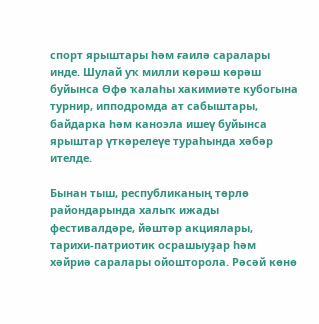спорт ярыштары һәм ғаилә саралары инде. Шулай уҡ милли көрәш көрәш буйынса Өфө ҡалаһы хакимиәте кубогына турнир, ипподромда ат сабыштары, байдарка һәм каноэла ишеү буйынса ярыштар үткәрелеүе тураһында хәбәр ителде.

Бынан тыш, республиканың төрлө райондарында халыҡ ижады фестивалдәре, йәштәр акциялары, тарихи-патриотик осрашыуҙар һәм хәйриә саралары ойошторола. Рәсәй көнө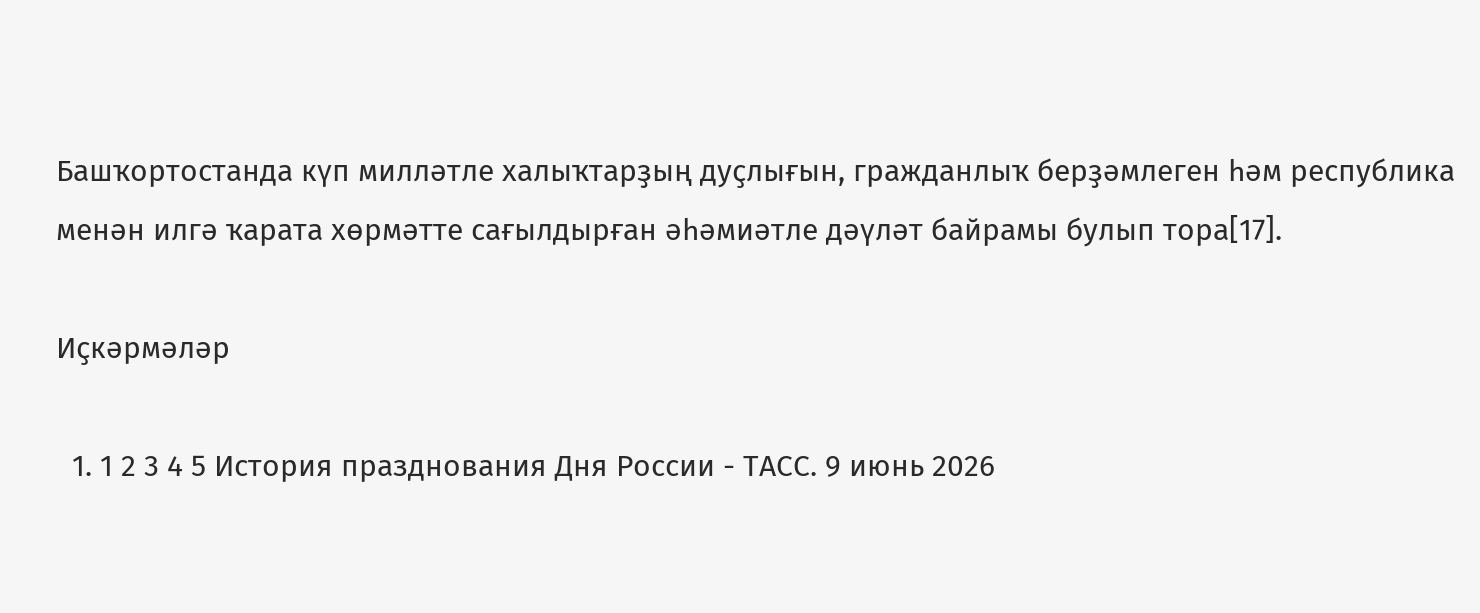Башҡортостанда күп милләтле халыҡтарҙың дуҫлығын, гражданлыҡ берҙәмлеген һәм республика менән илгә ҡарата хөрмәтте сағылдырған әһәмиәтле дәүләт байрамы булып тора[17].

Иҫкәрмәләр

  1. 1 2 3 4 5 История празднования Дня России - ТАСС. 9 июнь 2026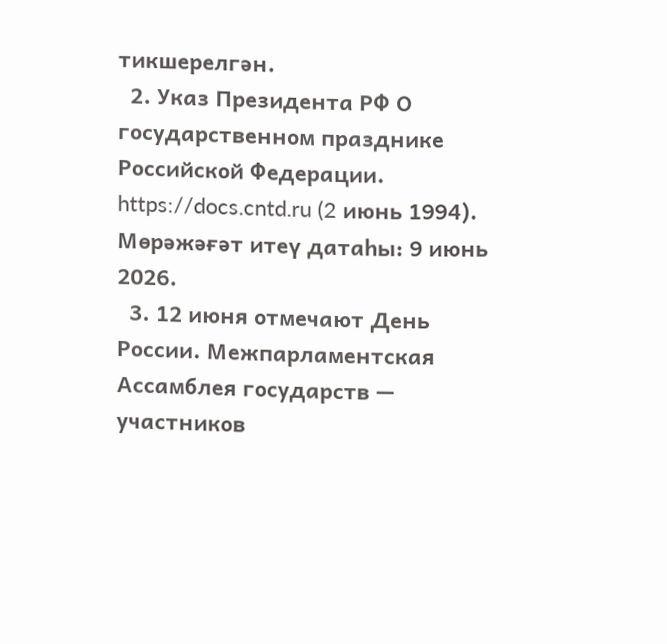тикшерелгән.
  2. Указ Президента РФ О государственном празднике Российской Федерации. https://docs.cntd.ru (2 июнь 1994). Мөрәжәғәт итеү датаһы: 9 июнь 2026.
  3. 12 июня отмечают День России. Межпарламентская Ассамблея государств — участников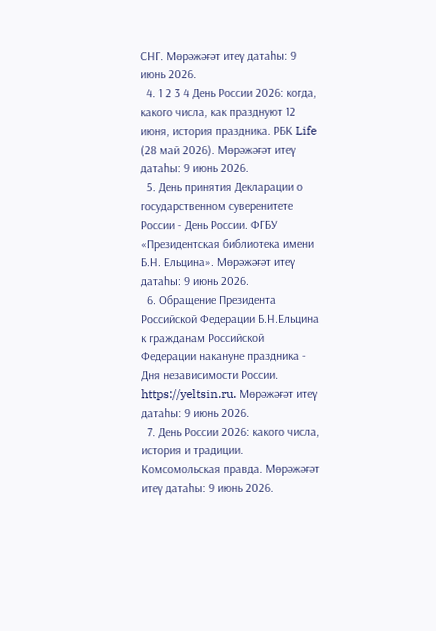СНГ. Мөрәжәғәт итеү датаһы: 9 июнь 2026.
  4. 1 2 3 4 День России 2026: когда, какого числа, как празднуют 12 июня, история праздника. РБК Life (28 май 2026). Мөрәжәғәт итеү датаһы: 9 июнь 2026.
  5. День принятия Декларации о государственном суверенитете России - День России. ФГБУ «Президентская библиотека имени Б.Н. Ельцина». Мөрәжәғәт итеү датаһы: 9 июнь 2026.
  6. Обращение Президента Российской Федерации Б.Н.Ельцина к гражданам Российской Федерации накануне праздника - Дня независимости России. https://yeltsin.ru. Мөрәжәғәт итеү датаһы: 9 июнь 2026.
  7. День России 2026: какого числа, история и традиции. Комсомольская правда. Мөрәжәғәт итеү датаһы: 9 июнь 2026.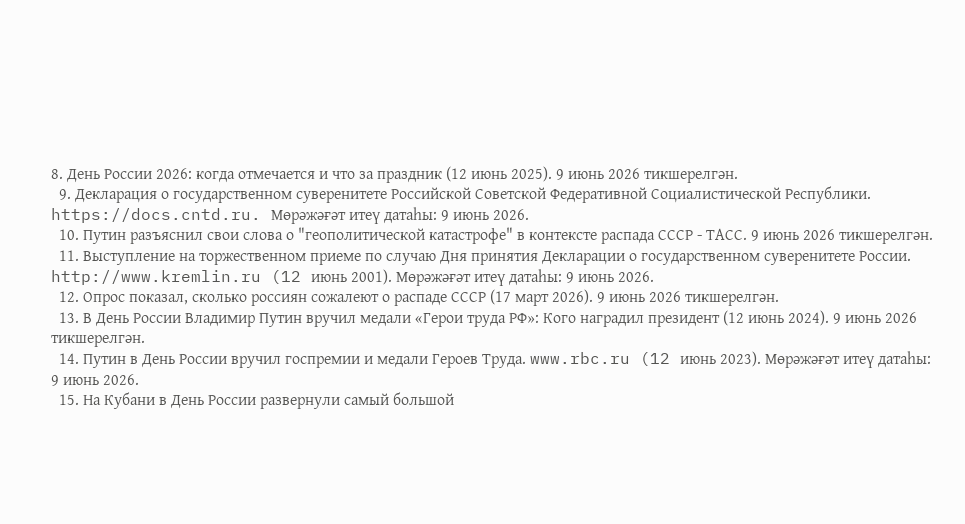8. День России 2026: когда отмечается и что за праздник (12 июнь 2025). 9 июнь 2026 тикшерелгән.
  9. Декларация о государственном суверенитете Российской Советской Федеративной Социалистической Республики. https://docs.cntd.ru. Мөрәжәғәт итеү датаһы: 9 июнь 2026.
  10. Путин разъяснил свои слова о "геополитической катастрофе" в контексте распада СССР - ТАСС. 9 июнь 2026 тикшерелгән.
  11. Выступление на торжественном приеме по случаю Дня принятия Декларации о государственном суверенитете России. http://www.kremlin.ru (12 июнь 2001). Мөрәжәғәт итеү датаһы: 9 июнь 2026.
  12. Опрос показал, сколько россиян сожалеют о распаде СССР (17 март 2026). 9 июнь 2026 тикшерелгән.
  13. В День России Владимир Путин вручил медали «Герои труда РФ»: Кого наградил президент (12 июнь 2024). 9 июнь 2026 тикшерелгән.
  14. Путин в День России вручил госпремии и медали Героев Труда. www.rbc.ru (12 июнь 2023). Мөрәжәғәт итеү датаһы: 9 июнь 2026.
  15. На Кубани в День России развернули самый большой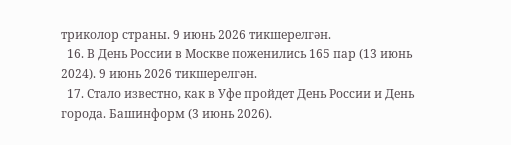триколор страны. 9 июнь 2026 тикшерелгән.
  16. В День России в Москве поженились 165 пар (13 июнь 2024). 9 июнь 2026 тикшерелгән.
  17. Стало известно, как в Уфе пройдет День России и День города. Башинформ (3 июнь 2026).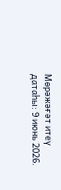Мөрәжәғәт итеү датаһы: 9 июнь 2026.